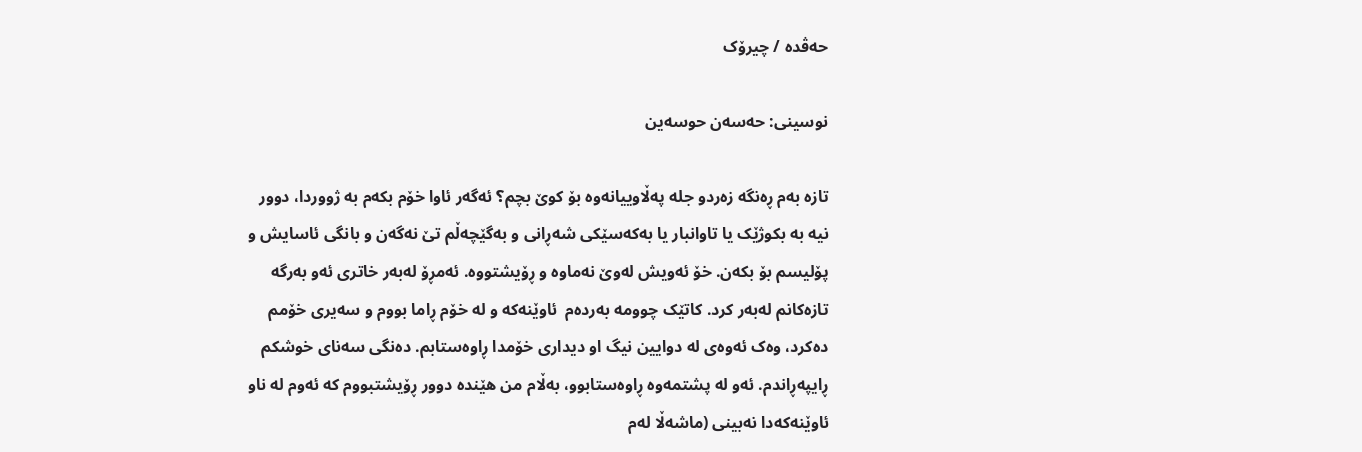حەڤدە / چیرۆک

نوسینی: حەسەن حوسەین

تازە بەم ڕەنگە زەردو جلە پەڵاوییانەوە بۆ کوێ بچم؟ ئەگەر ئاوا خۆم بکەم بە ژووردا، دوور نیە بە بکوژێک یا تاوانبار یا بەکەسێکی شەڕانی و بەگێچەڵم تێ نەگەن و بانگی ئاسایش و پۆلیسم بۆ بکەن. خۆ ئەویش لەوێ نەماوە و ڕۆیشتووە. ئەمڕۆ لەبەر خاتری ئەو بەرگە تازەکانم لەبەر کرد. کاتێک چوومە بەردەم  ئاوێنەکە و لە خۆم ڕاما بووم و سەیری خۆمم دەکرد، وەک ئەوەی لە دوایین نیگ او دیداری خۆمدا ڕاوەستابم. دەنگی سەنای خوشکم ڕایپەڕاندم. ئەو لە پشتمەوە ڕاوەستابوو، بەڵام من هێندە دوور ڕۆیشتبووم کە ئەوم لە ناو ئاوێنەکەدا نەبینی (ماشەڵا لەم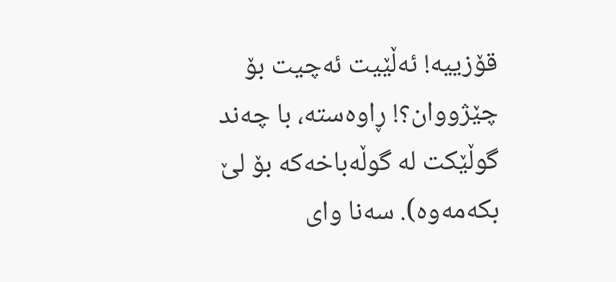قۆزییە! ئەڵێیت ئەچیت بۆ چێژووان؟! ڕاوەستە، با چەند گوڵێکت لە گوڵەباخەکە بۆ لێ بکەمەوە). سەنا وای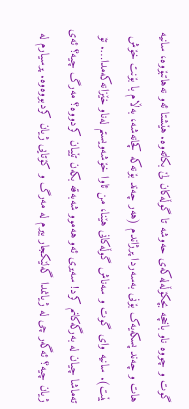گوت و چووە ناو باخچە بچکۆڵەلەکەی حەوشە تا گوڵەکان لێ بکاتەوە. هێشتا ئەو نەهاتبۆوە، سانیە هات و چەند پسکەیەک بۆنی بەسەردا پرژاندم (هەر چەند بۆنەکە کچانەشە، بەڵام با بۆنت خۆش بێت). سانیە وای گوت و سەناش گوڵەکانی هێنا، من ئاوا خۆشەویستم لەناو خێزانەکەمدا…. تۆ تەماشا چیان لە بەرگەکانم کرد! سەیری ئەو هەموو شەبەقە بکەن تێیان کردووە؟ مەرگ چیە؟ ئەی ژیان چیە؟ ئەگەر چی لە ژیانمدا گەلێکجار بیرم لە مەرگ و کۆتایی ژیان کردبووەوە. پرسیارم لە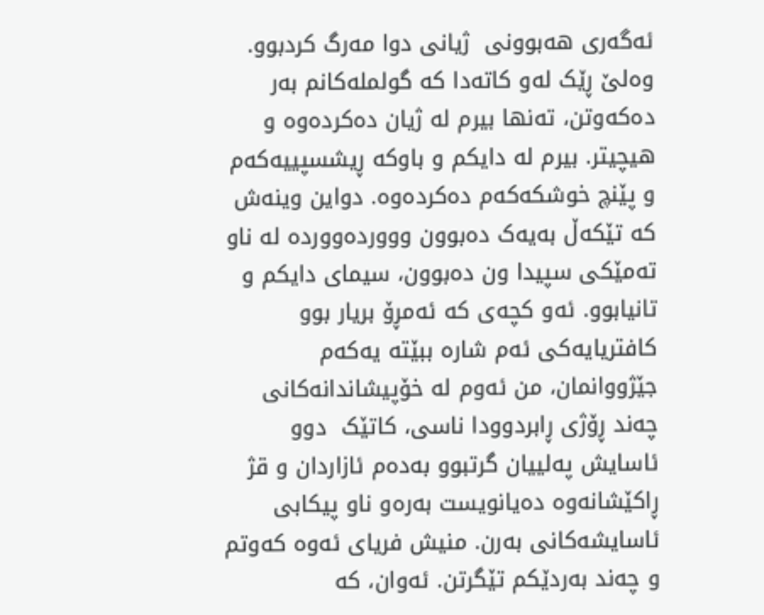ئەگەری هەبوونی  ژیانی دوا مەرگ کردبوو. وەلێ ڕێک لەو کاتەدا کە گولملەکانم بەر دەکەوتن، تەنها بیرم لە ژیان دەکردەوە و هیچیتر. بیرم لە دایکم و باوکە ڕیشسپییەکەم و پێنچ خوشکەکەم دەکردەوە. دواین وینەش کە تێکەڵ بەیەک دەبوون وووردەووردە لە ناو تەمێکی سپیدا ون دەبوون، سیمای دایکم و تانیابوو. ئەو کچەی کە ئەمڕۆ بریار بوو کافتریایەکی ئەم شارە ببێتە یەکەم جێژووانمان، من ئەوم لە خۆپیشاندانەکانی چەند ڕۆژی ڕابردوودا ناسی، کاتێک  دوو ئاسایش پەلییان گرتبوو بەدەم ئازاردان و قژ ڕاکێشانەوە دەیانویست بەرەو ناو پیکابی ئاسایشەکانی بەرن. منیش فریای ئەوە کەوتم و چەند بەردێکم تێگرتن. ئەوان، کە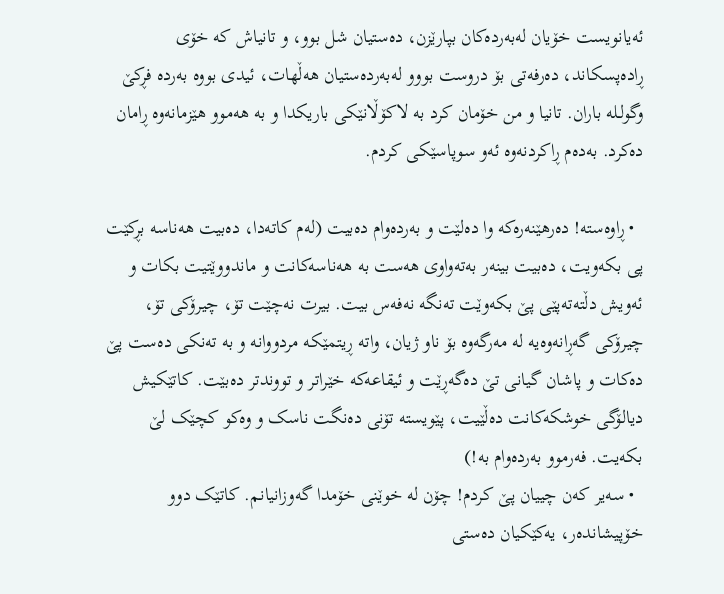ئەیانویست خۆیان لەبەردەکان بپارێزن، دەستیان شل بوو، و تانیاش کە خۆی ڕادەپسکاند، دەرفەتی بۆ دروست بووو لەبەردەستیان هەڵهات، ئیدی بووە بەردە فڕکێ وگولـلە باران. تانیا و من خۆمان کرد بە لاکۆڵانێکی باریکدا و بە هەموو هێزمانەوە ڕامان دەکرد. بەدەم ڕاکردنەوە ئەو سوپاسێکی کردم.

  • ڕاوەستە! دەرهێنەرەکە وا دەلێت و بەردەوام دەبیت (لەم کاتەدا، دەبیت هەناسە بڕکێت پی بکەویت، دەبیت بینەر بەتەواوی هەست بە هەناسەکانت و ماندووێتیت بکات و ئەویش دڵتەتەپێی پێ بکەوێت تەنگە نەفەس بیت. بیرت نەچێت تۆ، چیرۆکی تۆ، چیرۆکی گەڕانەوەیە لە مەرگەوە بۆ ناو ژیان، واتە ڕیتمێکە مردووانە و بە تەنکی دەست پێ دەکات و پاشان گیانی تێ دەگەڕێت و ئیقاعەکە خێراتر و تووندتر دەبێت. کاتێکیش دیالۆگی خوشکەکانت دەڵێیت، پێویستە تۆنی دەنگت ناسک و وەکو کچێک لێ بکەیت. فەرموو بەردەوام بە!)
  • سەیر کەن چییان پێ کردم! چۆن لە خوێنی خۆمدا گەوزانیانم. کاتێک دوو خۆپیشاندەر، یەکێکیان دەستی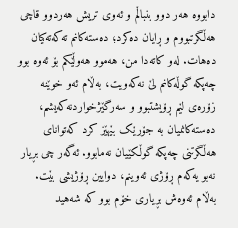دابووە هەر دوو بنباڵم و ئەوی تریش هەردوو قاچی هەڵگرتبووم و ڕایان دەکرد؛ دەستەکانم تەکەتەکیان دەهات. لەو کاتەدا من، هەموو هەوڵێکم بۆ ئەوە بوو چەپکە گوڵەکانم لێ نەکەویت، بەڵام ئەو خوێنە زۆرەی لێم ڕۆیشتبوو و سەرگێژخواردنەکەیشم، دەستەکانمیان بە جۆرێک بێهێز کرد کەتوانای هەڵگرتنی چەپکە گوڵکێیان نەمابوو. ئەگەر چی بڕیار نەبو یەکەم ڕۆژی ئەوینم، دوایین ڕۆژیشی بێت. بەڵام ئەوەش بڕیاری خۆم بوو کە شەهید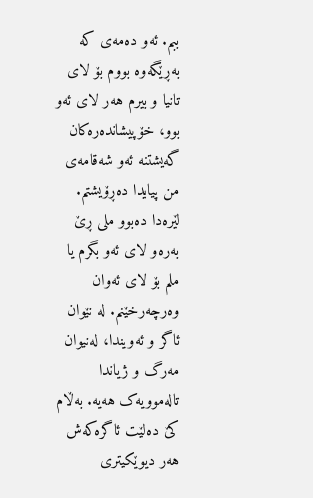ببم. ئەو دەمەی کە بەڕێگەوە بووم بۆ لای تانیا و بیرم هەر لای ئەو بوو، خۆپیشاندەرەکان گەیشتنە ئەو شەقامەی من پیایدا دەڕۆیشتم. لێرەدا دەبوو ملی ڕێ بەرەو لای ئەو بگرم یا ملم بۆ لای ئەوان وەرچەرخێنم. لە نێوان ئاگر و ئەویندا، لەنیوان مەرگ و ژیاندا تالەموویەک هەیە. بەڵام کێ دەلێت ئاگرەکەش هەر دیوێکیتری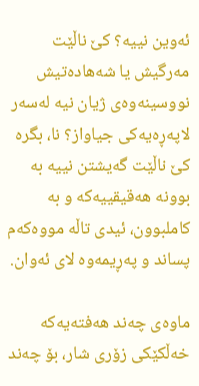ئەوین نییە؟ کێ ناڵێت مەرگیش یا شەهادەتیش نووسینەوەی ژیان نیە لەسەر لاپەڕەیەکی جیاواز؟ نا، بگرە کێ ناڵێت گەیشتن نییە بە بوونە هەقیقییەکە و بە کاملبوون، ئیدی تاڵە مووەکەم پساند و پەڕیمەوە لای ئەوان.

ماوەی چەند هەفتەیەکە خەڵکێکی زۆری شار، بۆ چەند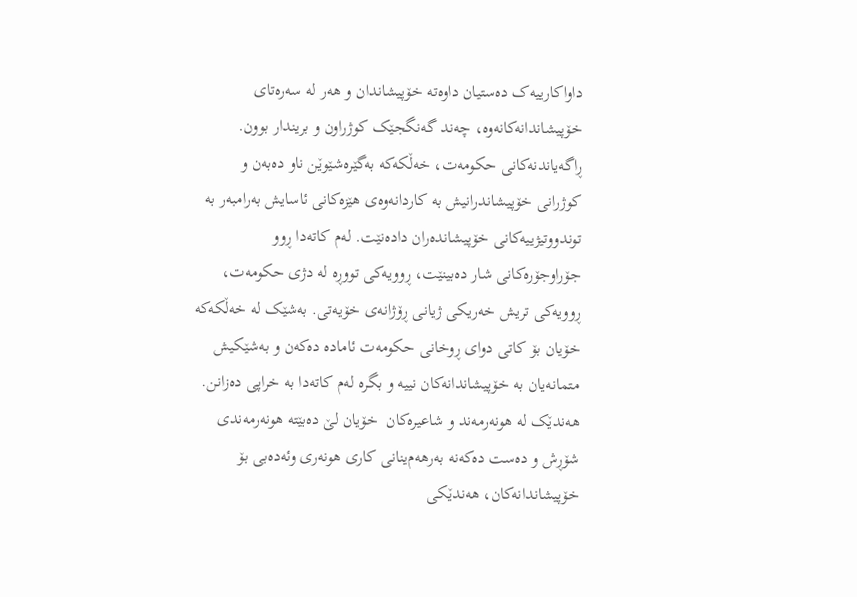داواکارییەک دەستیان داوەتە خۆپیشاندان و هەر لە سەرەتای خۆپیشاندانەکانەوە، چەند گەنگجێک کوژراون و بریندار بوون. ڕاگەیاندنەکانی حکومەت، خەڵکەکە بەگێرەشێوێن ناو دەبەن و کوژرانی خۆپیشاندرانیش بە کاردانەوەی هێزەکانی ئاسایش بەرامبەر بە توندووتیژییەکانی خۆپیشاندەران دادەنێت. لەم کاتەدا ڕوو جۆراوجۆرەکانی شار دەبینێت، ڕوویەکی تووڕە لە دژی حکومەت، ڕوویەکی تریش خەریکی ژیانی ڕۆژانەی خۆیەتی. بەشێک لە خەڵکەکە خۆیان بۆ کاتی دوای ڕوخانی حکومەت ئامادە دەکەن و بەشێکیش متمانەیان بە خۆپیشاندانەکان نییە و بگرە لەم کاتەدا بە خراپی دەزانن. هەندێک لە هونەرمەند و شاعیرەکان  خۆیان لێ دەبێتە هونەرمەندی شۆڕش و دەست دەکەنە بەرهەم‌ینانی کاری هونەری وئەدەبی بۆ خۆپیشاندانەکان، هەندێکی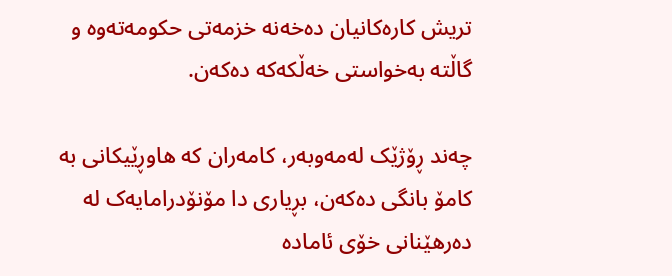تریش کارەکانیان دەخەنە خزمەتی حکومەتەوە و گاڵتە بەخواستی خەڵکەکە دەکەن.

چەند ڕۆژێک لەمەوبەر، کامەران کە هاوڕێیکانی بە کامۆ بانگی دەکەن، بڕیاری دا مۆنۆدرامایەک لە دەرهێنانی خۆی ئامادە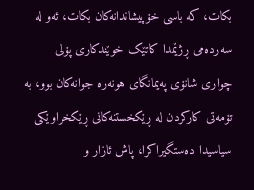بکات، کە باسی خۆپیشاندانەکان بکات، ئەو لە سەردەمی ڕژێمدا کاتێک خوێندکاری پۆلی چواری شانۆی پەیمانگای هونەرە جوانەکان بوو، بە تۆمەتی کارکردن لە ڕێکخستنەکانی ڕێکخراوێکی سیاسیدا دەستگیراکرا، پاش ئازار و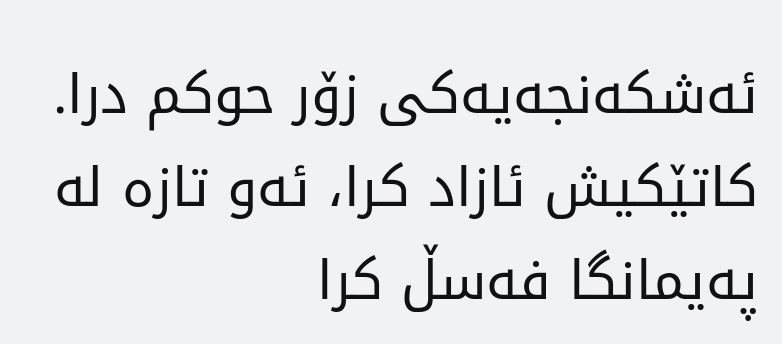ئەشکەنجەیەکی زۆر حوکم درا. کاتێکیش ئازاد کرا، ئەو تازە لە پەیمانگا فەسڵ کرا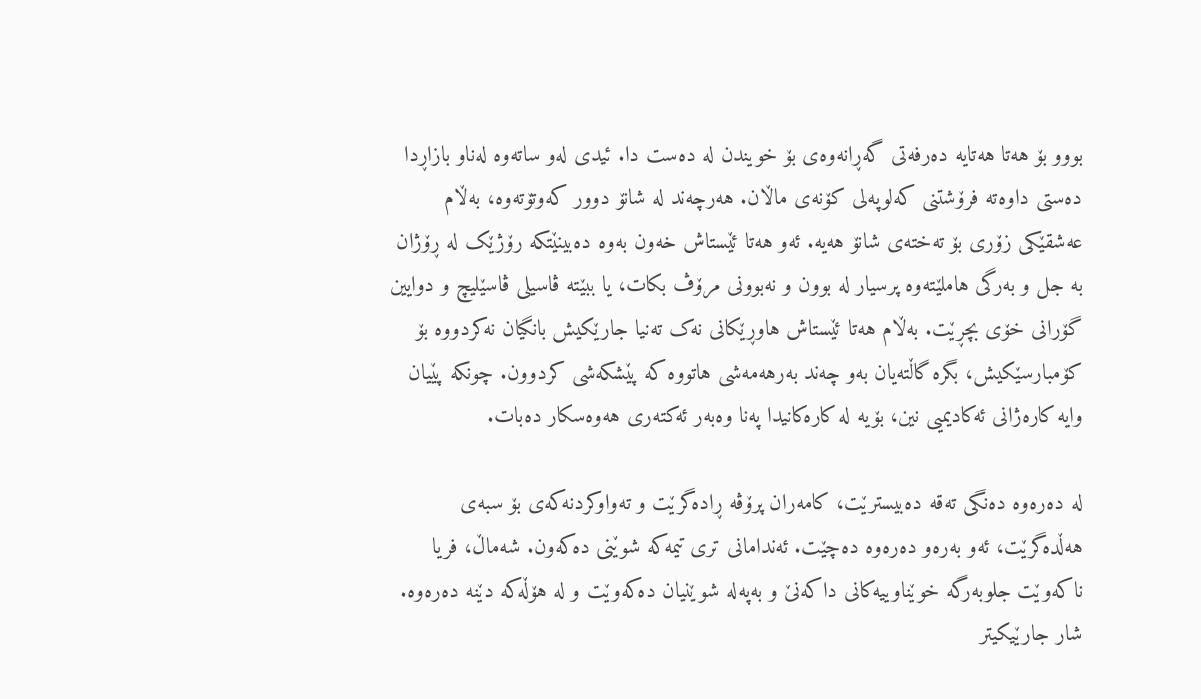بووو بۆ هەتا هەتایە دەرفەتی گەڕانەوەی بۆ خویندن لە دەست دا. ئیدی لەو ساتەوە لەناو بازاڕدا دەستی داوەتە فرۆشتنی کەلوپەلی کۆنەی ماڵان. هەرچەند لە شانۆ دوور کەوتۆتەوە، بەڵام عەشقێکی زۆری بۆ تەختەی شانۆ هەیە. ئەو هەتا ئێستاش خەون بەوە دەبینێتکە رۆژێک لە ڕۆژان بە جل و بەرگی هاملێتەوە پرسیار لە بوون و نەبوونی مرۆڤ بکات، یا ببێتە ڤاسیلی ڤاسێلیچ و دوایین گۆرانی خۆی بچڕێت. بەڵام هەتا ئێستاش هاوڕێکانی نەک تەنیا جارێکیش بانگیان نەکردووە بۆ کۆمبارسێکیش، بگرە گاڵتەیان بەو چەند بەرهەمەشی هاتووە کە پێشکەشی کردوون. چونکە پێیان وایە کارەژانی ئەکادیمیی نین، بۆیە لە کارەکانیدا پەنا وەبەر ئەکتەری هەوەسکار دەبات.

لە دەرەوە دەنگی تەقە دەبیسترێت، کامەران پرۆڤە ڕادەگرێت و تەواوکردنەکەی بۆ سبەی هەڵدەگرێت، ئەو بەرەو دەرەوە دەچێت. ئەندامانی تری تیمەکە شوێنی دەکەون. شەماڵ، فریا ناکەوێت جلوبەرگە خوێناوییەکانی داکەنێ و بەپەلە شوێنیان دەکەوێت و لە هۆڵەکە دێنە دەرەوە. شار جارێیکیتر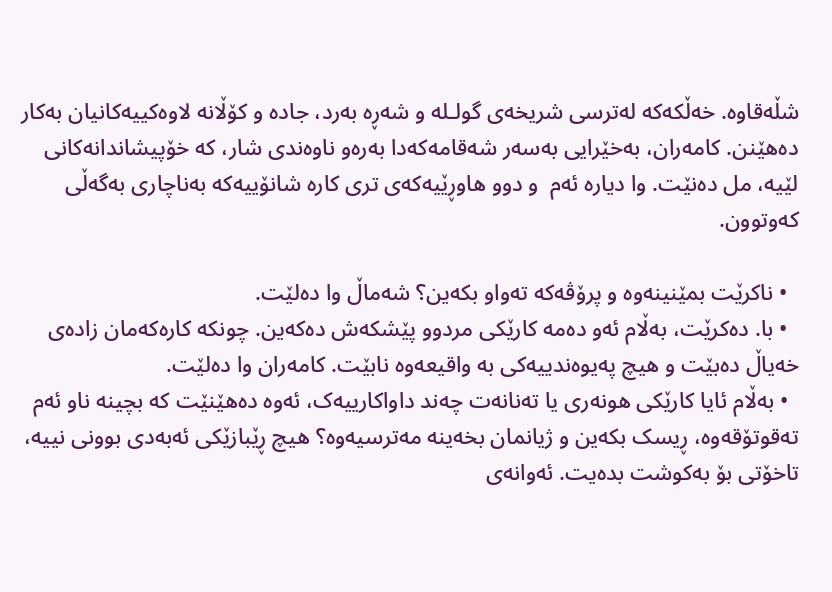شڵەقاوە. خەڵکەکە لەترسی شریخەی گولـلە و شەڕە بەرد، جادە و کۆڵانە لاوەکییەکانیان بەکار دەهێنن. کامەران، بەخێرایی بەسەر شەقامەکەدا بەرەو ناوەندی شار، کە خۆپیشاندانەکانی لێیە، مل دەنێت. وا دیارە ئەم  و دوو هاوڕێیەکەی تری کارە شانۆییەکە بەناچاری بەگەڵی کەوتوون.

  • ناکرێت بمێنینەوە و پرۆڤەکە تەواو بکەین؟ شەماڵ وا دەلێت.
  • با. دەکرێت، بەڵام ئەو دەمە کارێکی مردوو پێشکەش دەکەین. چونکە کارەکەمان زادەی خەیاڵ دەبێت و هیچ پەیوەندییەکی بە واقیعەوە نابێت. کامەران وا دەلێت.
  • بەڵام ئایا کارێکی هونەری یا تەنانەت چەند داواکارییەک، ئەوە دەهێنێت کە بچینە ناو ئەم تەقوتۆقەوە، ڕیسک بکەین و ژیانمان بخەینە مەترسیەوە؟ هیچ ڕێبازێکی ئەبەدی بوونی نییە، تاخۆتی بۆ بەکوشت بدەیت. ئەوانەی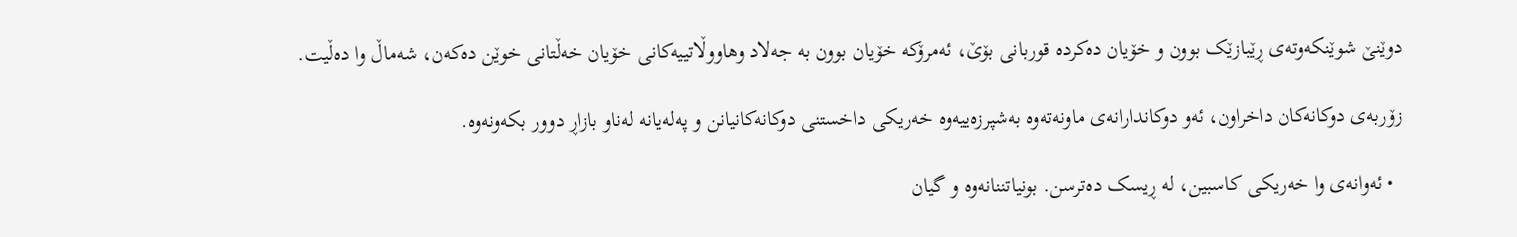دوێنێ شوێنکەوتەی ڕێبازێک بوون و خۆیان دەکردە قوربانی بۆێ، ئەمرۆکە خۆیان بوون بە جەلاد وهاووڵاتییەکانی خۆیان خەڵتانی خوێن دەکەن، شەماڵ وا دەڵیت.

زۆربەی دوکانەکان داخراون، ئەو دوکاندارانەی ماونەتەوە بەشپرزەییەوە خەریکی داخستنی دوکانەکانیانن و پەلەیانە لەناو بازاڕ دوور بکەونەوە.

  • ئەوانەی وا خەریکی کاسبین، لە ڕیسک دەترسن. بونیاتننانەوە و گیان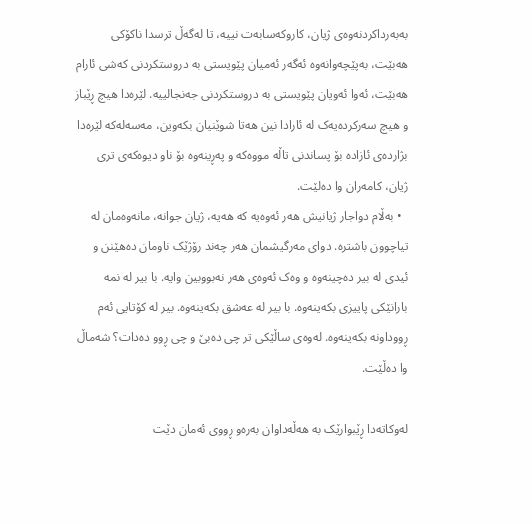بەبەرداکردنەوەی ژیان، کاروکەسابەت نییە، تا لەگەڵ ترسدا ناکۆکی هەبێت، بەپێچەوانەوە ئەگەر ئەمیان پێویستی بە دروستکردنی کەشی ئارام هەبێت، ئەوا ئەویان پێویستی بە دروستکردنی جەنجالییە. لێرەدا هیچ ڕێباز و هیچ سەرکردەیەک لە ئارادا نین هەتا شوێنیان بکەوین، مەسەلەکە لێرەدا بژاردەی ئازادە بۆ پساندنی تاڵە مووەکە و پەڕینەوە بۆ ناو دیوەکەی تری ژیان، کامەران وا دەلێت.
  • بەڵام دواجار ژیانیش هەر ئەوەیە کە هەیە، ژیان جوانە، مانەوەمان لە تیاچوون باشترە. دوای مەرگیشمان هەر چەند رۆژێک ناومان دەهێنن و ئیدی لە بیر دەچینەوە و وەک ئەوەی هەر نەبووبین وایە. با بیر لە نمە بارانێکی پاییزی بکەینەوە. با بیر لە عەشق بکەینەوە. بیر لە کۆتایی ئەم ڕووداونە بکەینەوە. لەوەی ساڵێکی تر چی دەبێ و چی ڕوو دەدات؟ شەماڵ وا دەڵێت.

لەوکاتەدا ڕێبوارێک بە هەڵەداوان بەرەو ڕووی ئەمان دێت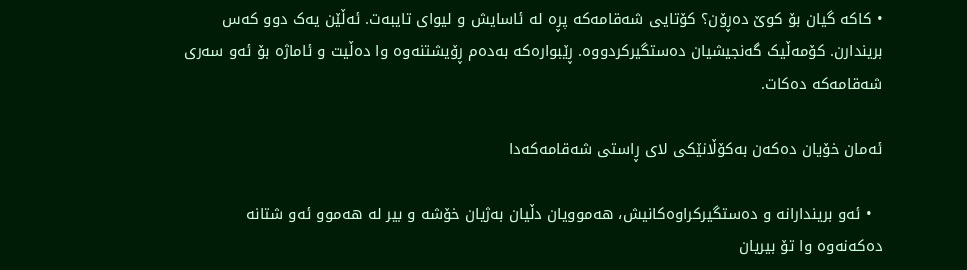• کاکە گیان بۆ کوێ دەڕۆن؟ کۆتایی شەقامەکە پڕە لە ئاسایش و لیوای تایبەت. ئەڵێن یەک دوو کەس بریندارن. کۆمەڵیک گەنجیشیان دەستگیرکردووە. ڕێبوارەکە بەدەم ڕۆیشتنەوە وا دەڵیت و ئاماژە بۆ ئەو سەری شەقامەکە دەکات.

ئەمان خۆیان دەکەن بەکۆڵانێکی لای ڕاستی شەقامەکەدا

  • ئەو بریندارانە و دەستگیرکراوەکانیش، هەموویان دڵیان بەژیان خۆشە و بیر لە هەموو ئەو شتانە دەکەنەوە وا تۆ بیریان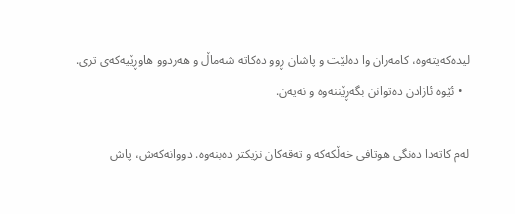لیدەکەیتەوە، کامەران وا دەلێت و پاشان ڕوو دەکاتە شەماڵ و هەردوو هاوڕێیەکەی تری.
  • ئێوە ئازادن دەتوانن بگەڕێننەوە و نەیەن.

لەم کاتەدا دەنگی هوتافی خەڵکەکە و تەقەکان نزیکتر دەبنەوە. دووانەکەش، پاش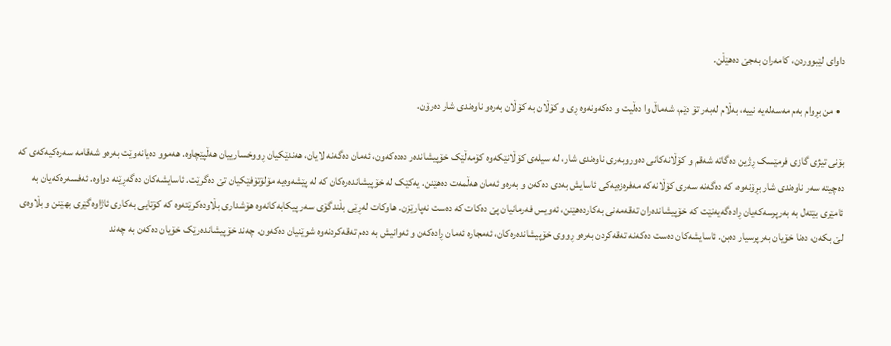داوای لێبووردن، کامەران بەجێ دەهێڵن.

  • من بڕوام بەم مەسەلەیە نییە، بەڵام لەبەر تۆ دێم، شەماڵ وا دەڵیت و دەکەونەوە ڕی و کۆڵان بە کۆڵان بەرەو ناوەندی شار دەرۆن.

بۆنی تیژی گازی فرمێسک ڕژین دەگاتە شەقم و کۆڵانەکانی دەوروبەری ناوەندی شار، لە سیلەی کۆڵانێکەوە کۆمەڵێک خۆپیشاندەر دەدەکەون، ئەمان دەگەنە لایان، هەندێکیان ڕووخسارییان هەڵپێچاوە. هەموو دەیانەوێت بەرەو شەقامە سەرەکیەکەی کە دەچیتە سەر ناوەندی شار بڕۆنەوە، کە دەگەنە سەری کۆڵانەکە مەفرەزەیەکی ئاسایش بەدی دەکەن و بەرەو ئەمان هەڵمەت دەهێنن. یەکێک لە خۆپیشاندەرەکان کە لە پێشەوەیە مۆلۆتۆفێکیان تێ دەگرێت. ئاسایشەکان دەگەڕێنە دواوە. ئەفسەرەکەیان بە ئامێری بێتەل بە بەرپرسەکەیان ڕادەگەیەنێت کە خۆپیشاندەران تەقەمەنی بەکاردەهێنن، ئەویس فەرمانیان پێ دەکات کە دەست نەپارێزن. هاوکات لەڕێی بڵندگۆی سەر پیکابەکانەوە هۆشداری بڵاودەکرێتەوە کە کۆتایی بەکاری ئاژاوەگێری بهێنن و بڵاوەی لێ بکەن، دەنا خۆیان بەرپرسیار دەبن. ئاسایشەکان دەست دەکەنە تەقەکردن بەرەو ڕووی خۆپیشاندەرەکان، ئەمجارە ئەمان ڕادەکەن و ئەوانیش بە دەم تەقەکردنەوە شوێنیان دەکەون. چەند خۆپیشاندەرێک خۆیان دەکەن بە چەند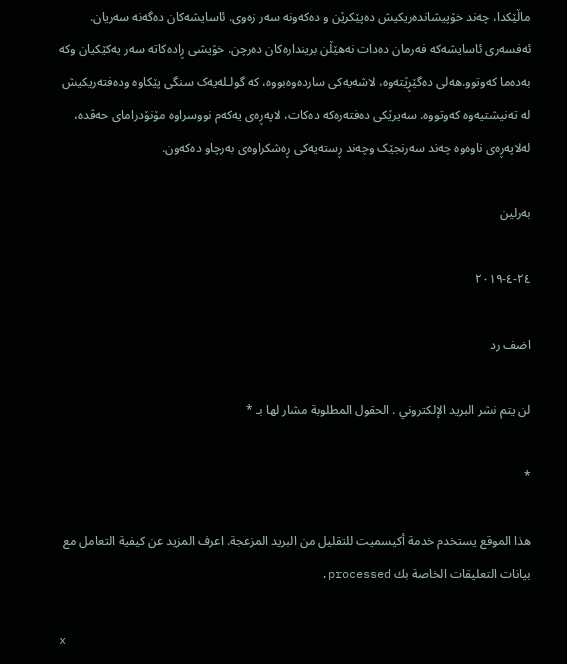ماڵێکدا، چەند خۆپیشاندەریکیش دەپێکرێن و دەکەونە سەر زەوی. ئاسایشەکان دەگەنە سەریان. ئەفسەری ئاسایشەکە فەرمان دەدات نەهێڵن بریندارەکان دەرچن. خۆیشی ڕادەکاتە سەر یەکێکیان وکە بەدەما کەوتوو.هەلی دەگێڕێتەوە، لاشەیەکی ساردەوەبووە، کە گولـلەیەک سنگی پێکاوە ودەفتەریکیش لە تەنیشتیەوە کەوتووە. سەیرێکی دەفتەرەکە دەکات، لاپەڕەی یەکەم نووسراوە مۆنۆدرامای حەڤدە، لەلاپەڕەی ناوەوە چەند سەرنجێک وچەند ڕستەیەکی ڕەشکراوەی بەرچاو دەکەون.

بەرلین

٢٤-٤-٢٠١٩

اضف رد

لن يتم نشر البريد الإلكتروني . الحقول المطلوبة مشار لها بـ *

*

هذا الموقع يستخدم خدمة أكيسميت للتقليل من البريد المزعجة. اعرف المزيد عن كيفية التعامل مع بيانات التعليقات الخاصة بك processed.

x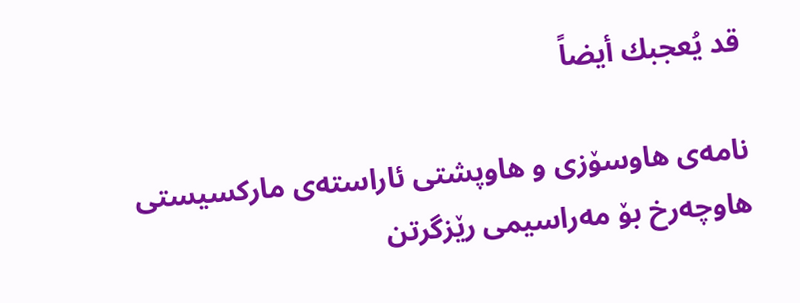قد يُعجبك أيضاً

نامەی هاوسۆزی و هاوپشتی ئاراستەی مارکسیستی هاوچەرخ بۆ مەراسیمی رێزگرتن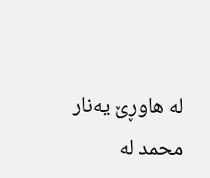لە هاوڕێ یەنار محمد لە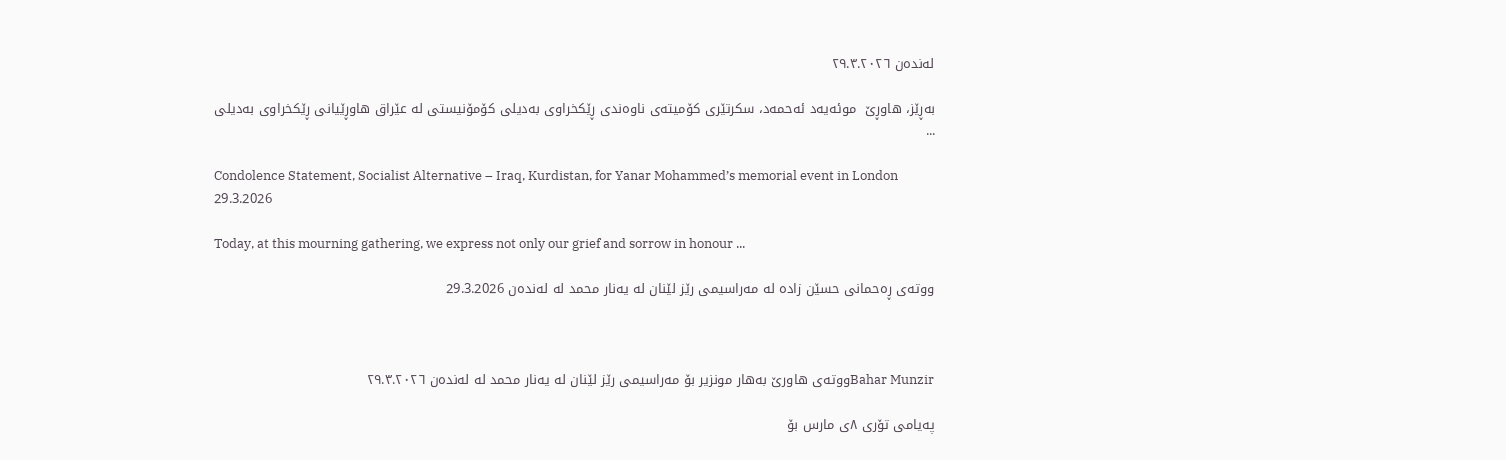لەندەن ٢٩.٣.٢٠٢٦

بەڕێز، هاوڕێ  موئەیەد ئەحمەد، سکرتێری کۆمیتەی ناوەندی ڕێکخراوی بەدیلی کۆمۆنیستی لە عێراق هاوڕێیانی ڕێکخراوی بەدیلی ...

Condolence Statement, Socialist Alternative – Iraq, Kurdistan, for Yanar Mohammed’s memorial event in London 29.3.2026

Today, at this mourning gathering, we express not only our grief and sorrow in honour ...

ووتەی ڕەحمانی حسێن زادە لە مەراسیمی رێز لێنان لە یەنار محمد لە لەندەن 29.3.2026



Bahar Munzirووتەی هاورێ بەهار مونزیر بۆ مەراسیمی رێز لێنان له یەنار محمد لە لەندەن ٢٩.٣.٢٠٢٦

پەیامی تۆری ٨ی مارس بۆ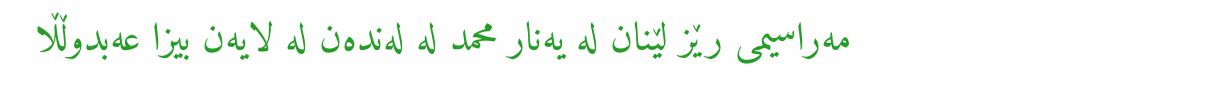مەراسیمی رێز لێنان لە یەنار محمد لە لەندەن لە لایەن بیزا عەبدوڵڵا